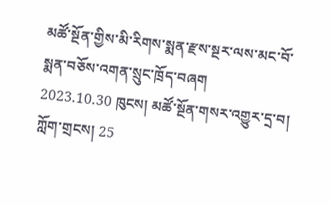མཚོ་སྔོན་གྱིས་མི་རིགས་སྨན་རྫས་སྔར་ལས་མང་བོ་སྨན་བཅོས་འགན་སྲུང་ཁྲོད་བཞག
2023.10.30 ཁུངས། མཚོ་སྔོན་གསར་འགྱུར་དྲ་བ། ཀློག་གྲངས། 25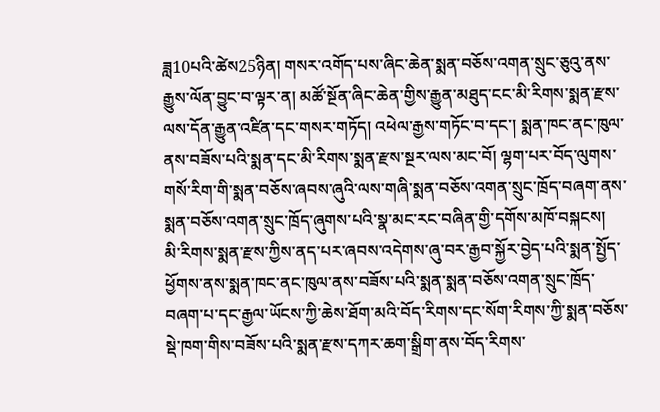ཟླ10པའི་ཚེས25ཉིན། གསར་འགོད་པས་ཞིང་ཆེན་སྨན་བཅོས་འགན་སྲུང་ཅུའུ་ནས་རྒྱུས་ལོན་བྱུང་བ་ལྟར་ན། མཚོ་སྔོན་ཞིང་ཆེན་གྱིས་རྒྱུན་མཐུད་ངང་མི་རིགས་སྨན་རྫས་ལས་དོན་རྒྱུན་འཛིན་དང་གསར་གཏོད། འཕེལ་རྒྱས་གཏོང་བ་དང་། སྨན་ཁང་ནང་ཁུལ་ནས་བཟོས་པའི་སྨན་དང་མི་རིགས་སྨན་རྫས་སྔར་ལས་མང་བོ། ལྷག་པར་བོད་ལུགས་གསོ་རིག་གི་སྨན་བཅོས་ཞབས་ཞུའི་ལས་གཞི་སྨན་བཅོས་འགན་སྲུང་ཁྲོད་བཞག་ནས་སྨན་བཅོས་འགན་སྲུང་ཁྲོད་ཞུགས་པའི་སྣ་མང་རང་བཞིན་གྱི་དགོས་མཁོ་བསྐངས།
མི་རིགས་སྨན་རྫས་ཀྱིས་ནད་པར་ཞབས་འདེགས་ཞུ་བར་རྒྱབ་སྐྱོར་བྱེད་པའི་སྨན་སྤྱོད་ཕྱོགས་ནས་སྨན་ཁང་ནང་ཁུལ་ནས་བཟོས་པའི་སྨན་སྨན་བཅོས་འགན་སྲུང་ཁྲོད་བཞག་པ་དང་རྒྱལ་ཡོངས་ཀྱི་ཆེས་ཐོག་མའི་བོད་རིགས་དང་སོག་རིགས་ཀྱི་སྨན་བཅོས་སྡེ་ཁག་གིས་བཟོས་པའི་སྨན་རྫས་དཀར་ཆག་སྒྲིག་ནས་བོད་རིགས་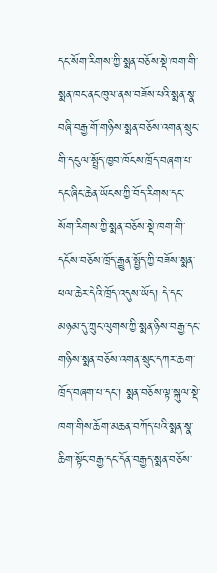དང་སོག་རིགས་ཀྱི་སྨན་བཅོས་སྡེ་ཁག་གི་སྨན་ཁང་ནང་ཁུལ་ནས་བཟོས་པའི་སྨན་སྣ་བཞི་བརྒྱ་གོ་གཉིས་སྨན་བཅོས་འགན་སྲུང་གི་དངུལ་སྤྲོད་ཁྱབ་ཁོངས་ཁྲོད་བཞག་པ་དང་ཞིང་ཆེན་ཡོངས་ཀྱི་བོད་རིགས་དང་སོག་རིགས་ཀྱི་སྨན་བཅོས་སྡེ་ཁག་གི་དངོས་བཅོས་ཁྲོད་རྒྱུན་སྤྱོད་ཀྱི་བཟོས་སྨན་ཕལ་ཆེར་དེའི་ཁྲོད་འདུས་ཡོད། དེ་དང་མཉམ་དུ་ཀྲུང་ལུགས་ཀྱི་སྨན་ཉིས་བརྒྱ་དང་གཉིས་སྨན་བཅོས་འགན་སྲུང་དཀར་ཆག་ཁྲོད་བཞག་པ་དང་། སྨན་བཅོས་ལྟ་སྐུལ་སྡེ་ཁག་གིས་ཆོག་མཆན་བཀོད་པའི་སྨན་སྣ་ཆིག་སྟོང་བརྒྱ་དང་དོན་བརྒྱད་སྨན་བཅོས་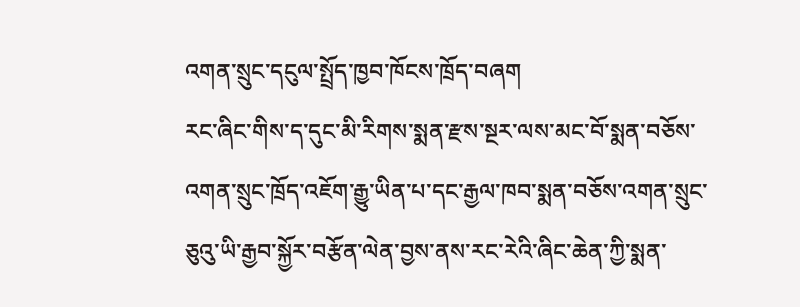འགན་སྲུང་དངུལ་སྤྲོད་ཁྱབ་ཁོངས་ཁྲོད་བཞག
རང་ཞིང་གིས་ད་དུང་མི་རིགས་སྨན་རྫས་སྔར་ལས་མང་བོ་སྨན་བཅོས་འགན་སྲུང་ཁྲོད་འཇོག་རྒྱུ་ཡིན་པ་དང་རྒྱལ་ཁབ་སྨན་བཅོས་འགན་སྲུང་ཅུའུ་ཡི་རྒྱབ་སྐྱོར་བརྩོན་ལེན་བྱས་ནས་རང་རེའི་ཞིང་ཆེན་ཀྱི་སྨན་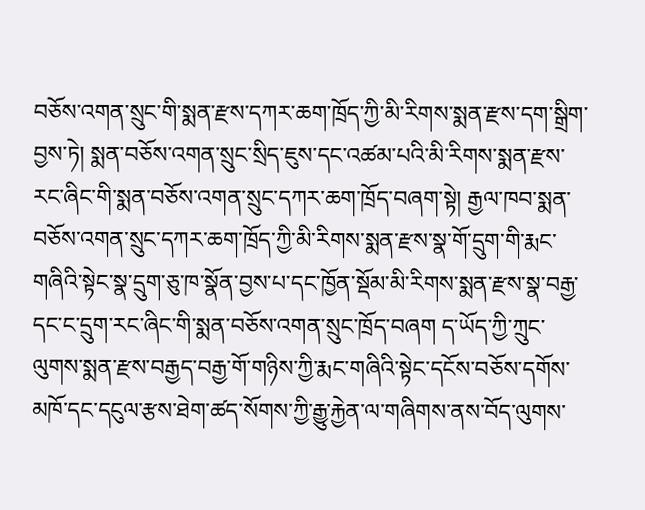བཅོས་འགན་སྲུང་གི་སྨན་རྫས་དཀར་ཆག་ཁྲོད་ཀྱི་མི་རིགས་སྨན་རྫས་དག་སྒྲིག་བྱས་ཏེ། སྨན་བཅོས་འགན་སྲུང་སྲིད་ཇུས་དང་འཚམ་པའི་མི་རིགས་སྨན་རྫས་རང་ཞིང་གི་སྨན་བཅོས་འགན་སྲུང་དཀར་ཆག་ཁྲོད་བཞག་སྟེ། རྒྱལ་ཁབ་སྨན་བཅོས་འགན་སྲུང་དཀར་ཆག་ཁྲོད་ཀྱི་མི་རིགས་སྨན་རྫས་སྣ་གོ་དྲུག་གི་རྨང་གཞིའི་སྟེང་སྣ་དྲུག་ཅུ་ཁ་སྣོན་བྱས་པ་དང་ཁྱོན་སྡོམ་མི་རིགས་སྨན་རྫས་སྣ་བརྒྱ་དང་ང་དྲུག་རང་ཞིང་གི་སྨན་བཅོས་འགན་སྲུང་ཁྲོད་བཞག ད་ཡོད་ཀྱི་ཀྲུང་ལུགས་སྨན་རྫས་བརྒྱད་བརྒྱ་གོ་གཉིས་ཀྱི་རྨང་གཞིའི་སྟེང་དངོས་བཅོས་དགོས་མཁོ་དང་དངུལ་རྩས་ཐེག་ཚད་སོགས་ཀྱི་རྒྱུ་རྐྱེན་ལ་གཞིགས་ནས་བོད་ལུགས་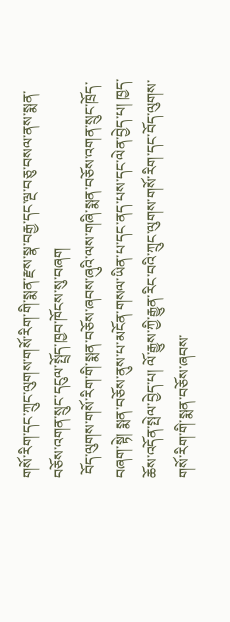གསོ་རིག་དང་ཀྲུང་ལུགས་གསོ་རིག་གི་སྨན་རྫས་སྣ་བརྒྱ་དང་ལྔ་བཅུ་བསལ་ནས་སྨན་བཅོས་འགན་སྲུང་དངུལ་སྤྲོད་ཁྱབ་ཁོངས་སུ་བཞག
 བོད་ལུགས་གསོ་རིག་གི་སྨན་བཅོས་ཞབས་ཞུའི་ལས་གཞི་སྨན་བཅོས་འགན་སྲུང་ཁྲོད་བཞག་སྟེ། སྨན་བཅོས་ནུས་པ་མངོན་གསལ་ཡིན་པ་དང་ནད་པས་དང་ལེན་བྱེད་པ། ཁྱད་ཆོས་འདོན་སྤེལ་བྱེད་པ། ལོ་རྒྱུས་ཀྱི་རྒྱུན་རིང་བའི་ཀྲུང་ལུགས་གསོ་རིག་དང་བོད་ལུགས་གསོ་རིག་གི་སྨན་བཅོས་ཞབས་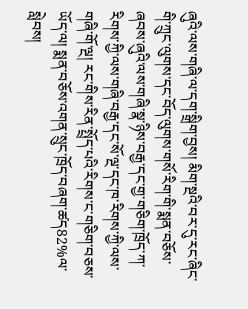ཞུའི་ལས་གཞི་ལ་དག་སྒྲིག་བྱས། མིག་སྔའི་བར་དུ་རང་ཞིང་གི་ཀྲུང་ལུགས་དང་བོད་ལུགས་གསོ་རིག་གི་སྨན་བཅོས་ཞབས་ཞུའི་ལས་གཞི་སྣ་ཉིས་བརྒྱ་དང་གྱ་གཅིག་ཁྲོད་ཀ་རིགས་ཀྱི་ལས་གཞི་བརྒྱ་དང་སོ་ལྔ་དང་ཁ་རིགས་ཀྱི་ལས་གཞི་གོ་ལྔ། རང་གིས་རིན་སྤྲོད་པའི་རིགས་ང་གཅིག་བཅས་ཡོད་ལ། སྨན་བཅོས་འགན་སྲུང་ཁྲོད་བཞག་ཚད82%ལ་སླེབས།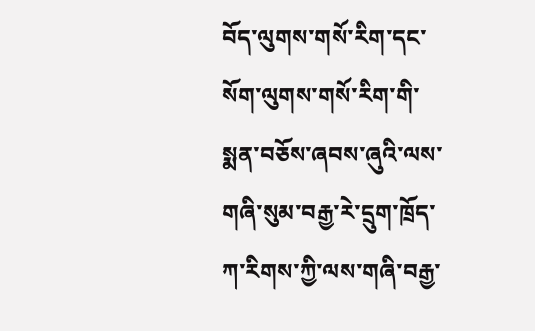བོད་ལུགས་གསོ་རིག་དང་སོག་ལུགས་གསོ་རིག་གི་སྨན་བཅོས་ཞབས་ཞུའི་ལས་གཞི་སུམ་བརྒྱ་རེ་དྲུག་ཁྲོད་ཀ་རིགས་ཀྱི་ལས་གཞི་བརྒྱ་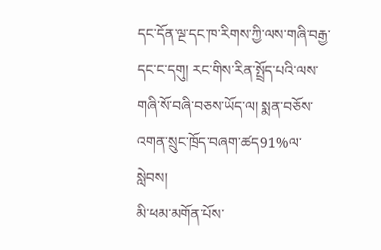དང་དོན་ལྔ་དང་ཁ་རིགས་ཀྱི་ལས་གཞི་བརྒྱ་དང་ང་དགུ། རང་གིས་རིན་སྤྲོད་པའི་ལས་གཞི་སོ་བཞི་བཅས་ཡོད་ལ། སྨན་བཅོས་འགན་སྲུང་ཁྲོད་བཞག་ཚད91%ལ་སླེབས།
མི་ཕམ་མགོན་པོས་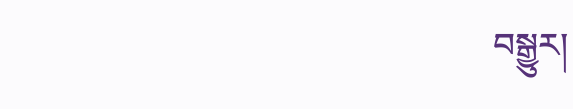བསྒྱུར།